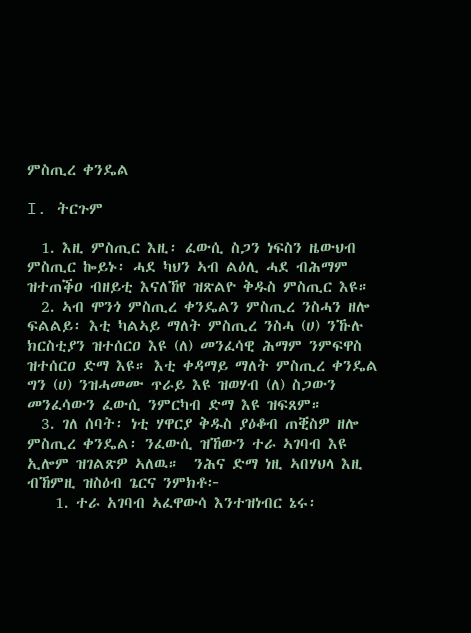ምስጢረ ቀንዴል

I. ትርጉም

  1. እዚ ምስጢር እዚ፡ ፈውሲ ስጋን ነፍስን ዜውህብ ምስጢር ኰይኑ፡ ሓደ ካህን ኣብ ልዕሊ ሓደ ብሕማም ዝተጠቕዐ ብዘይቲ እናለኸየ ዝጽልዮ ቅዱስ ምስጢር እዩ።
  2. ኣብ ሞንጎ ምስጢረ ቀንዴልን ምስጢረ ንስሓን ዘሎ ፍልልይ፡ እቲ ካልኣይ ማለት ምስጢረ ንስሓ (ሀ) ንኹሉ ክርስቲያን ዝተሰርዐ እዩ (ለ) መንፈሳዊ ሕማም ንምፍዋስ ዝተሰርዐ ድማ እዩ። እቲ ቀዳማይ ማለት ምስጢረ ቀንዴል ግን (ሀ) ንዝሓመሙ ጥራይ እዩ ዝወሃብ (ለ) ስጋውን መንፈሳውን ፈውሲ ንምርካብ ድማ እዩ ዝፍጸም።
  3. ገለ ሰባት፡ ነቲ ሃዋርያ ቅዱስ ያዕቆብ ጠቒስዎ ዘሎ ምስጢረ ቀንዴል፡ ንፈውሲ ዝኸውን ተራ ኣገባብ እዩ ኢሎም ዝገልጽዎ ኣለዉ።  ንሕና ድማ ነዚ ኣበሃህላ እዚ ብኸምዚ ዝስዕብ ጌርና ንምክቶ፦
    1. ተራ አገባብ ኣፈዋውሳ እንተዝነብር ኔሩ፡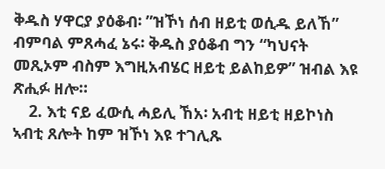ቅዱስ ሃዋርያ ያዕቆብ፡ ”ዝኾነ ሰብ ዘይቲ ወሲዱ ይለኸ” ብምባል ምጸሓፈ ኔሩ፡ ቅዱስ ያዕቆብ ግን “ካህናት መጺኦም ብስም እግዚአብሄር ዘይቲ ይልከይዎ” ዝብል እዩ ጽሒፉ ዘሎ።
    2. እቲ ናይ ፈውሲ ሓይሊ ኸአ፡ አብቲ ዘይቲ ዘይኮነስ ኣብቲ ጸሎት ከም ዝኾነ እዩ ተገሊጹ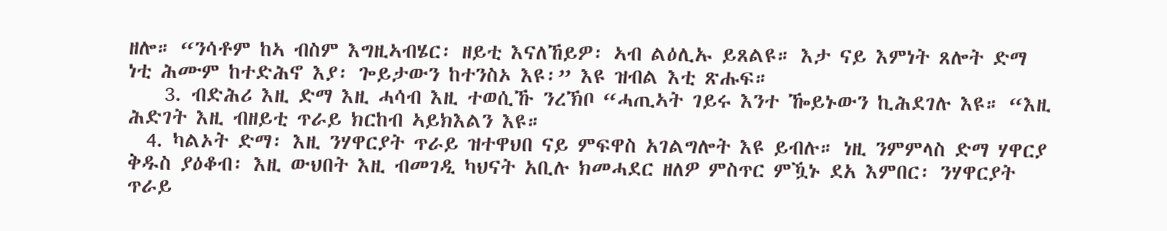ዘሎ። “ንሳቶም ከኣ ብስም እግዚኣብሄር፡ ዘይቲ እናለኸይዎ፡ ኣብ ልዕሊኡ ይጸልዩ። እታ ናይ እምነት ጸሎት ድማ ነቲ ሕሙም ከተድሕኖ እያ፡ ጐይታውን ከተንስኦ እዩ፡” እዩ ዝብል እቲ ጽሑፍ።
    3. ብድሕሪ እዚ ድማ እዚ ሓሳብ እዚ ተወሲኹ ንረኽቦ “ሓጢኣት ገይሩ እንተ ዀይኑውን ኪሕደገሉ እዩ። “እዚ ሕድገት እዚ ብዘይቲ ጥራይ ክርከብ ኣይክእልን እዩ።
  4. ካልኦት ድማ፡ እዚ ንሃዋርያት ጥራይ ዝተዋህበ ናይ ምፍዋስ አገልግሎት እዩ ይብሉ። ነዚ ንምምላስ ድማ ሃዋርያ ቅዱስ ያዕቆብ፡ እዚ ውህበት እዚ ብመገዲ ካህናት አቢሉ ክመሓደር ዘለዎ ምስጥር ምዃኑ ደአ እምበር፡ ንሃዋርያት ጥራይ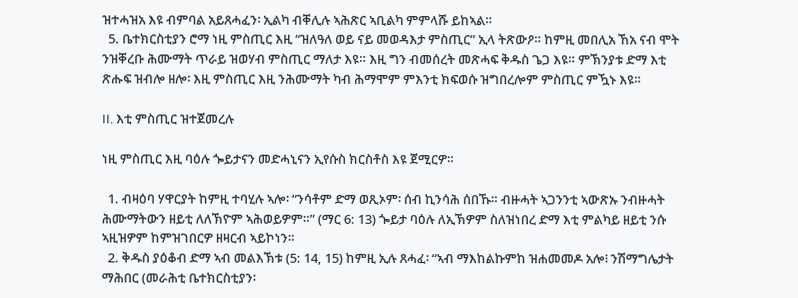ዝተሓዝአ እዩ ብምባል አይጸሓፈን፡ ኢልካ ብቐሊሉ ኣሕጽር ኣቢልካ ምምላሹ ይከኣል።
  5. ቤተክርስቲያን ሮማ ነዚ ምስጢር እዚ “ዝለዓለ ወይ ናይ መወዳእታ ምስጢር” ኢላ ትጽውዖ። ከምዚ መበሊአ ኸአ ናብ ሞት ንዝቐረቡ ሕሙማት ጥራይ ዝወሃብ ምስጢር ማለታ እዩ። እዚ ግን ብመሰረት መጽሓፍ ቅዱስ ጌጋ እዩ። ምኽንያቱ ድማ እቲ ጽሑፍ ዝብሎ ዘሎ፡ እዚ ምስጢር እዚ ንሕሙማት ካብ ሕማሞም ምእንቲ ክፍወሱ ዝግበረሎም ምስጢር ምዃኑ እዩ።

II. እቲ ምስጢር ዝተጀመረሉ

ነዚ ምስጢር እዚ ባዕሉ ጐይታናን መድሓኒናን ኢየሱስ ክርስቶስ እዩ ጀሚርዎ።

  1. ብዛዕባ ሃዋርያት ከምዚ ተባሂሉ ኣሎ፡ “ንሳቶም ድማ ወጺኦም፡ ሰብ ኪንሳሕ ሰበኹ። ብዙሓት ኣጋንንቲ ኣውጽኡ ንብዙሓት ሕሙማትውን ዘይቲ ለለኽዮም ኣሕወይዎም።” (ማር 6: 13) ጐይታ ባዕሉ ለኢኽዎም ስለዝነበረ ድማ እቲ ምልካይ ዘይቲ ንሱ ኣዚዝዎም ከምዝገበርዎ ዘዛርብ ኣይኮነን።
  2. ቅዱስ ያዕቆብ ድማ ኣብ መልእኽቱ (5: 14, 15) ከምዚ ኢሉ ጸሓፈ፡ “ኣብ ማእከልኩምከ ዝሐመመዶ አሎ፧ ንሽማግሌታት ማሕበር (መራሕቲ ቤተክርስቲያን፡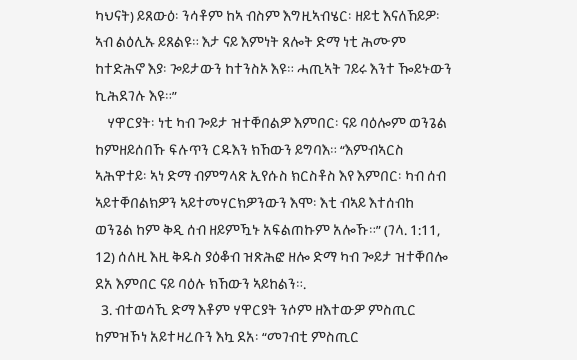ካህናት) ይጸውዕ፡ ንሳቶም ከኣ ብስም እግዚኣብሄር፡ ዘይቲ እናለኸይዎ፡ ኣብ ልዕሊኡ ይጸልዩ። እታ ናይ እምነት ጸሎት ድማ ነቲ ሕሙም ከተድሕኖ እያ፡ ጐይታውን ከተንስኦ እዩ። ሓጢኣት ገይሩ እንተ ዀይኑውን ኪሕደገሉ እዩ።”
    ሃዋርያት፡ ነቲ ካብ ጐይታ ዝተቐበልዎ እምበር፡ ናይ ባዕሎም ወንጌል ከምዘይሰበኹ ፍሉጥን ርዱእን ክኸውን ይግባእ። “እምብኣርስ ኣሕዋተይ፡ ኣነ ድማ ብምግላጽ ኢየሱስ ክርስቶስ እየ እምበር፡ ካብ ሰብ ኣይተቐበልክዎን ኣይተመሃርክዎንውን እሞ፡ እቲ ብኣይ እተሰብከ ወንጌል ከም ቅዲ ሰብ ዘይምዃኑ አፍልጠኩም አሎኹ።” (ገላ. 1:11, 12) ሰለዚ እዚ ቅዱስ ያዕቆብ ዝጽሕፎ ዘሎ ድማ ካብ ጐይታ ዝተቐበሎ ደአ እምበር ናይ ባዕሉ ክኸውን ኣይከልን።.
  3. ብተወሳኺ ድማ እቶም ሃዋርያት ንሶም ዘእተውዎ ምስጢር ከምዝኾነ አይተዛረቡን እኳ ደአ፡ “መገብቲ ምስጢር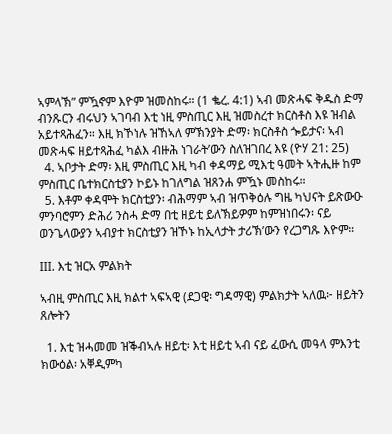ኣምላኽ” ምዃኖም እዮም ዝመስከሩ። (1 ቈረ. 4:1) ኣብ መጽሓፍ ቅዱስ ድማ ብንጹርን ብሩህን ኣገባብ እቲ ነዚ ምስጢር እዚ ዝመስረተ ክርስቶስ እዩ ዝብል አይተጻሕፈን። እዚ ክኾነሉ ዝኸኣለ ምኽንያት ድማ፡ ክርስቶስ ጐይታና፡ ኣብ መጽሓፍ ዘይተጻሕፈ ካልእ ብዙሕ ነገራት’ውን ስለዝገበረ እዩ (ዮሃ 21: 25)
  4. ኣቦታት ድማ፡ እዚ ምስጢር እዚ ካብ ቀዳማይ ሚእቲ ዓመት ኣትሒዙ ከም ምስጢር ቤተክርስቲያን ኮይኑ ከገለግል ዝጸንሐ ምዃኑ መስከሩ።
  5. እቶም ቀዳሞት ክርስቲያን፡ ብሕማም ኣብ ዝጥቅዕሉ ግዜ ካህናት ይጽውዑ ምንባሮምን ድሕሪ ንስሓ ድማ በቲ ዘይቲ ይለኽይዎም ከምዝነበሩን፡ ናይ ወንጌላውያን ኣብያተ ክርስቲያን ዝኾኑ ከኢላታት ታሪኽ’ውን የረጋግጹ እዮም።

III. እቲ ዝርአ ምልክት

ኣብዚ ምስጢር እዚ ክልተ ኣፍኣዊ (ደጋዊ፡ ግዳማዊ) ምልክታት ኣለዉ፦ ዘይትን ጸሎትን

  1. እቲ ዝሓመመ ዝቕብኣሉ ዘይቲ፡ እቲ ዘይቲ ኣብ ናይ ፈውሲ መዓላ ምእንቲ ክውዕል፡ አቐዲምካ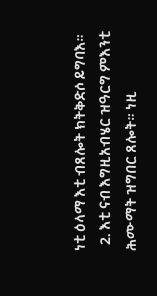ነቲ ዕላማ እቲ ብጸሎት ክትቅድሶ ይግባእ።
  2. እቲ ናብ እግዚአብሄር ዝዓርግ ምእንቲ ሕሙማት ዝግበር ጸሎት። ነዚ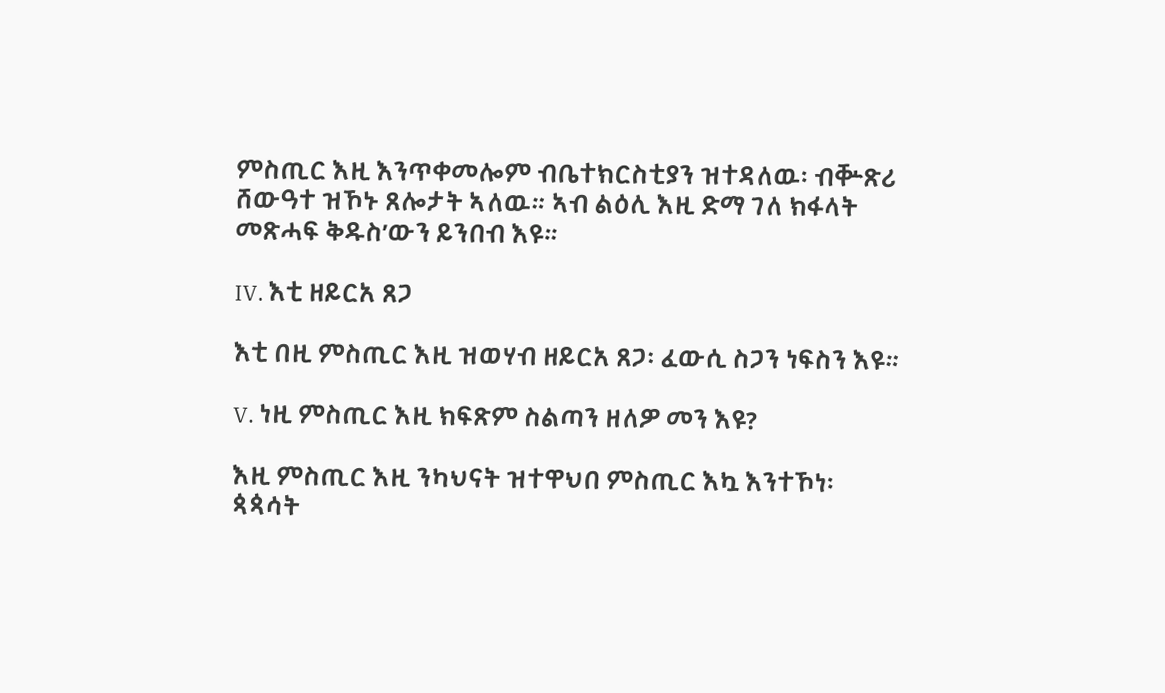ምስጢር እዚ እንጥቀመሎም ብቤተክርስቲያን ዝተዳለዉ፡ ብቝጽሪ ሸውዓተ ዝኾኑ ጸሎታት ኣለዉ። ኣብ ልዕሊ እዚ ድማ ገለ ክፋላት መጽሓፍ ቅዱስ’ውን ይንበብ እዩ።

IV. እቲ ዘይርአ ጸጋ

እቲ በዚ ምስጢር እዚ ዝወሃብ ዘይርአ ጸጋ፡ ፈውሲ ስጋን ነፍስን እዩ።

V. ነዚ ምስጢር እዚ ክፍጽም ስልጣን ዘለዎ መን እዩ?

እዚ ምስጢር እዚ ንካህናት ዝተዋህበ ምስጢር እኳ እንተኾነ፡ ጳጳሳት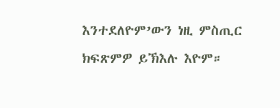እንተደለዮም’ውን ነዚ ምስጢር ክፍጽምዎ ይኽእሉ እዮም።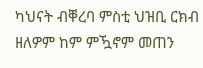ካህናት ብቐረባ ምስቲ ህዝቢ ርክብ ዘለዎም ከም ምዃኖም መጠን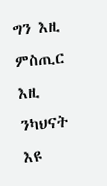ግን እዚ ምስጢር እዚ ንካህናት እዩ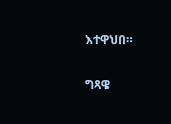እተዋህበ።

ግጻዌ